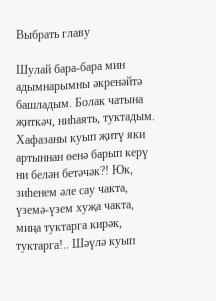Выбрать главу

Шулай бара-бара мин адымнарымны әкренәйтә башладым. Болак чатына җиткәч, ниһаять, туктадым. Хафазаны куып җитү яки артыннан өенә барып керү ни белән бетәчәк?! Юк, зиһенем әле сау чакта, үземә-үзем хуҗа чакта, миңа туктарга кирәк, туктарга!.. Шәүлә куып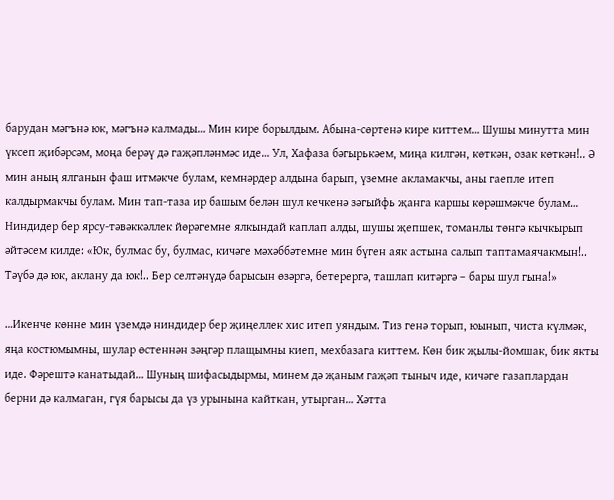барудан мәгънә юк, мәгънә калмады… Мин кире борылдым. Абына-сөртенә кире киттем… Шушы минутта мин үксеп җибәрсәм, моңа берәү дә гаҗәпләнмәс иде… Ул, Хафаза бәгырькәем, миңа килгән, көткән, озак көткән!.. Ә мин аның ялганын фаш итмәкче булам, кемнәрдер алдына барып, үземне акламакчы, аны гаепле итеп калдырмакчы булам. Мин тап-таза ир башым белән шул кечкенә зәгыйфь җанга каршы көрәшмәкче булам… Ниндидер бер ярсу-тәвәккәллек йөрәгемне ялкындай каплап алды, шушы җепшек, томанлы төнгә кычкырып әйтәсем килде: «Юк, булмас бу, булмас, кичәге мәхәббәтемне мин бүген аяк астына салып таптамаячакмын!.. Тәүбә дә юк, аклану да юк!.. Бер селтәнүдә барысын өзәргә, бетерергә, ташлап китәргә – бары шул гына!»

…Икенче көнне мин үземдә ниндидер бер җиңеллек хис итеп уяндым. Тиз генә торып, юынып, чиста күлмәк, яңа костюмымны, шулар өстеннән зәңгәр плащымны киеп, мехбазага киттем. Көн бик җылы-йомшак, бик якты иде. Фәрештә канатыдай… Шуның шифасыдырмы, минем дә җаным гаҗәп тыныч иде, кичәге газаплардан берни дә калмаган, гүя барысы да үз урынына кайткан, утырган… Хәтта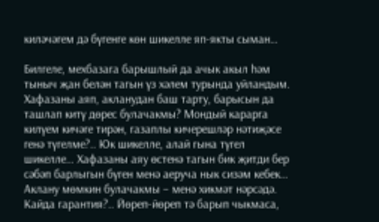киләчәгем дә бүгенге көн шикелле яп-якты сыман…

Билгеле, мехбазага барышлый да ачык акыл һәм тыныч җан белән тагын үз хәлем турында уйландым. Хафазаны аяп, акланудан баш тарту, барысын да ташлап китү дөрес булачакмы? Мондый карарга килүем кичәге тирән, газаплы кичерешләр нәтиҗәсе генә түгелме?.. Юк шикелле, алай гына түгел шикелле… Хафазаны аяу өстенә тагын бик җитди бер сәбәп барлыгын бүген менә аеруча нык сизәм кебек… Аклану мөмкин булачакмы – менә хикмәт нәрсәдә. Кайда гарантия?.. Йөреп-йөреп тә барып чыкмаса,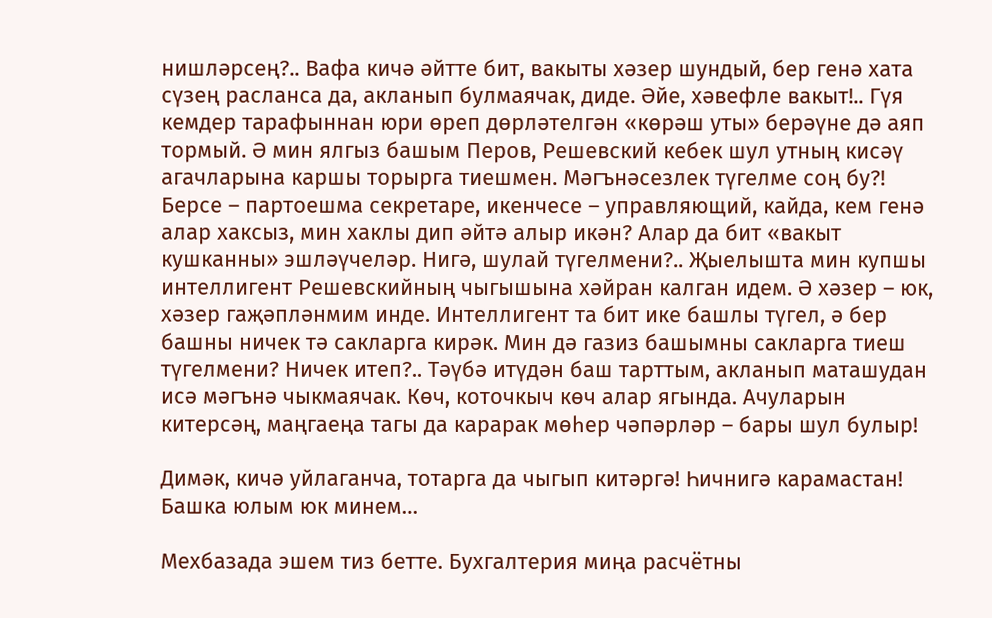нишләрсең?.. Вафа кичә әйтте бит, вакыты хәзер шундый, бер генә хата сүзең расланса да, акланып булмаячак, диде. Әйе, хәвефле вакыт!.. Гүя кемдер тарафыннан юри өреп дөрләтелгән «көрәш уты» берәүне дә аяп тормый. Ә мин ялгыз башым Перов, Решевский кебек шул утның кисәү агачларына каршы торырга тиешмен. Мәгънәсезлек түгелме соң бу?! Берсе – партоешма секретаре, икенчесе – управляющий, кайда, кем генә алар хаксыз, мин хаклы дип әйтә алыр икән? Алар да бит «вакыт кушканны» эшләүчеләр. Нигә, шулай түгелмени?.. Җыелышта мин купшы интеллигент Решевскийның чыгышына хәйран калган идем. Ә хәзер – юк, хәзер гаҗәпләнмим инде. Интеллигент та бит ике башлы түгел, ә бер башны ничек тә сакларга кирәк. Мин дә газиз башымны сакларга тиеш түгелмени? Ничек итеп?.. Тәүбә итүдән баш тарттым, акланып маташудан исә мәгънә чыкмаячак. Көч, коточкыч көч алар ягында. Ачуларын китерсәң, маңгаеңа тагы да карарак мөһер чәпәрләр – бары шул булыр!

Димәк, кичә уйлаганча, тотарга да чыгып китәргә! Һичнигә карамастан! Башка юлым юк минем…

Мехбазада эшем тиз бетте. Бухгалтерия миңа расчётны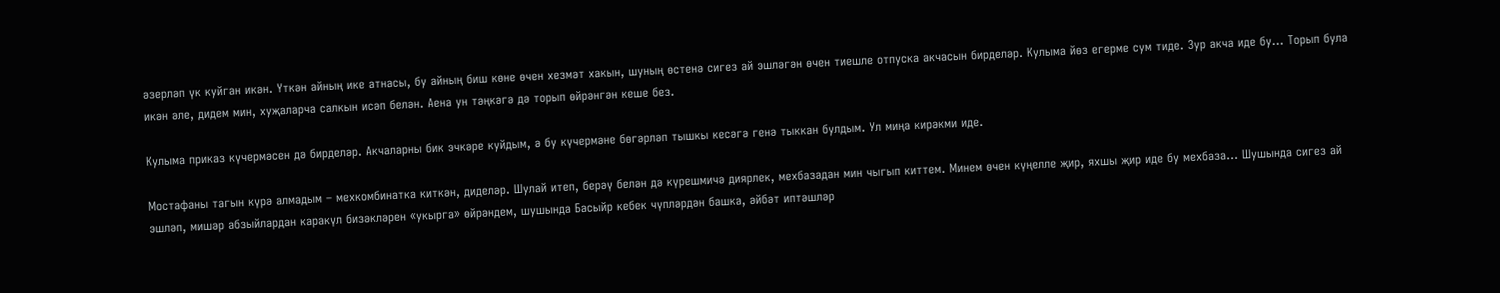әзерләп үк куйган икән. Үткән айның ике атнасы, бу айның биш көне өчен хезмәт хакын, шуның өстенә сигез ай эшләгән өчен тиешле отпуска акчасын бирделәр. Кулыма йөз егерме сум тиде. Зур акча иде бу… Торып була икән әле, дидем мин, хуҗаларча салкын исәп белән. Аена ун тәңкәгә дә торып өйрәнгән кеше без.

Кулыма приказ күчермәсен дә бирделәр. Акчаларны бик эчкәре куйдым, ә бу күчермәне бөгәрләп тышкы кесәгә генә тыккан булдым. Ул миңа кирәкми иде.

Мостафаны тагын күрә алмадым – мехкомбинатка киткән, диделәр. Шулай итеп, берәү белән дә күрешмичә диярлек, мехбазадан мин чыгып киттем. Минем өчен күңелле җир, яхшы җир иде бу мехбаза… Шушында сигез ай эшләп, мишәр абзыйлардан каракүл бизәкләрен «укырга» өйрәндем, шушында Басыйр кебек чүпләрдән башка, әйбәт иптәшләр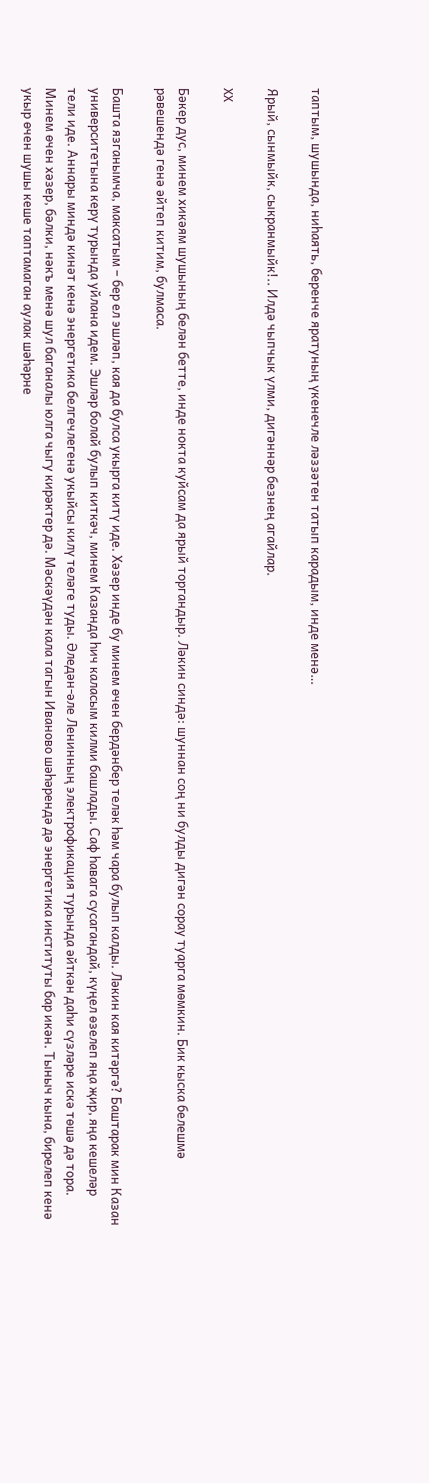таптым, шушында, ниһаять, беренче яратуның үкенечле ләззәтен татып карадым, инде менә…

Ярый, сынмыйк, сыкранмыйк!.. Илдә чыпчык үлми, дигәннәр безнең агайлар.

XX

Бәкер дус, минем хикәям шушының белән бетте, инде нокта куйсам да ярый торгандыр. Ләкин синдә: шуннан соң ни булды дигән сорау туарга мөмкин. Бик кыска белешмә рәвешендә генә әйтеп китим, булмаса.

Башта язганымча, максатым – бер ел эшләп, кая да булса укырга китү иде. Хәзер инде бу минем өчен бердәнбер теләк һәм чара булып калды. Ләкин кая китәргә? Баштарак мин Казан университетына керү турында уйлана идем. Эшләр болай булып киткәч, минем Казанда һич каласым килми башлады. Саф һавага сусагандай, күңел өзелеп яңа җир, яңа кешеләр тели иде. Аннары миндә кинәт кенә энергетика белгечлегенә укыйсы килү теләге туды. Әледән-әле Ленинның электрофикация турында әйткән даһи сүзләре искә төшә дә тора. Минем өчен хәзер, бәлки, нәкъ менә шул баганалы юлга чыгу кирәктер дә. Мәскәүдән кала тагын Иваново шәһәрендә дә энергетика институты бар икән. Тыныч кына, бирелеп кенә укыр өчен шушы кеше таптамаган аулак шәһәрне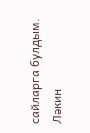сайларга булдым. Ләкин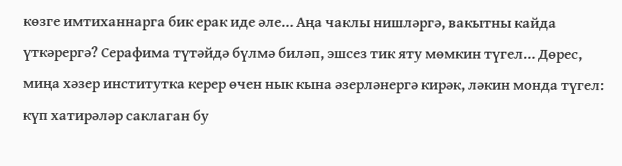көзге имтиханнарга бик ерак иде әле… Аңа чаклы нишләргә, вакытны кайда үткәрергә? Серафима түтәйдә бүлмә биләп, эшсез тик яту мөмкин түгел… Дөрес, миңа хәзер институтка керер өчен нык кына әзерләнергә кирәк, ләкин монда түгел: күп хатирәләр саклаган бу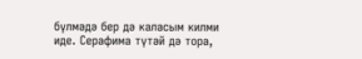бүлмәдә бер дә каласым килми иде. Серафима түтәй дә тора,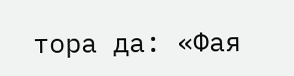тора да: «Фая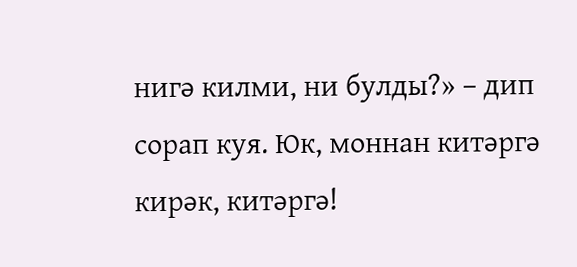нигә килми, ни булды?» – дип сорап куя. Юк, моннан китәргә кирәк, китәргә!